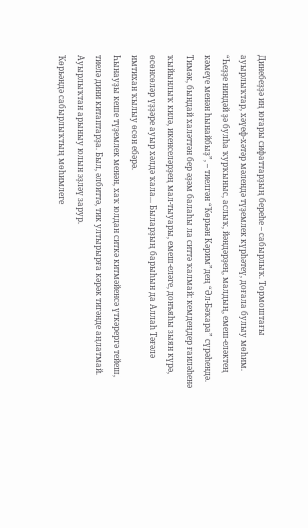Динебеҙҙә иң юғары сифаттарҙың береһе – сабырлыҡ. Тормоштағы ауырлыҡтар, хәүеф-хәтәр мәлендә түҙемлек күрһәтеү, доғала булыу мөһим.
“Һеҙҙе ниндәй ҙә булһа ҡурҡыныс, аслыҡ, йәндәрҙең, малдың, емеш-еләктең кәмеүе менән һынайбыҙ”, – тиелгән “Ҡөрьән Кәрим”дең “Әл-Бәҡара” сүрәһендә. Тимәк, бындай халәттән бер әҙәм балаһы ла ситтә ҡалмай: кемдеңдер ғаиләһенә ҡыйынлыҡ килә, икенселәрҙең мал-тыуары, емеш-еләге, донъяһы зыян күрә, өсөнсөләр үҙҙәре ауыр хәлдә ҡала... Быларҙың барыһын да Аллаһ Тәғәлә имтихан ҡылыу өсөн ебәрә.
Һынауҙы кеше түҙемлек менән, хаҡ юлдан ситкә китмәйенсә үткәрергә тейеш, тиелә дини китаптарҙа. Был, әлбиттә, тик ултырырға кәрәк тигәнде аңлатмай. Ауырлыҡтан арыныу юлын эҙләү зарур.
Ҡөрьәндә сабырлыҡтың мөһимлеге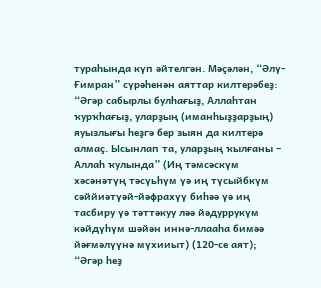тураһында күп әйтелгән. Мәҫәлән, “Әлү-Ғимран” сүрәһенән аяттар килтерәбеҙ:
“Әгәр сабырлы булһағыҙ, Аллаһтан ҡурҡһағыҙ, уларҙың (иманһыҙҙарҙың) яуызлығы һеҙгә бер зыян да килтерә алмаҫ. Ысынлап та, уларҙың ҡылғаны – Аллаһ ҡулында” (Иң тәмсәскүм хәсәнәтүң тәсүьһүм үә иң түсыйбкүм сәййиәтүәй-йәфрахүү биһәә үә иң тасбиру үә тәттәкуу ләә йәдуррукүм кәйдүһүм шәйән иннә-ллааһа бимәә йәғмәлүүнә мүхииыт) (120-се аят);
“Әгәр һеҙ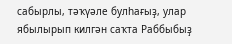сабырлы, тәҡүәле булһағыҙ, улар ябылырып килгән саҡта Раббыбыҙ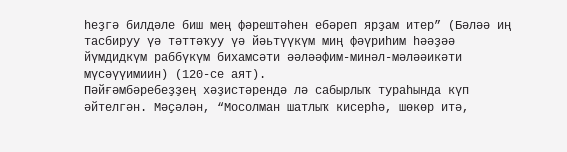һеҙгә билдәле биш мең фәрештәһен ебәреп ярҙам итер” (Бәләә иң тасбируу үә тәттәҡуу үә йәьтүүкүм миң фәүриһим һәәҙәә йүмдидкүм раббүкүм бихамсәти әәләәфим-минәл-мәләәикәти мүсәүүимиин) (120-се аят).
Пәйғәмбәребеҙҙең хәҙистәрендә лә сабырлыҡ тураһында күп әйтелгән. Мәҫәлән, “Мосолман шатлыҡ кисерһә, шөкөр итә,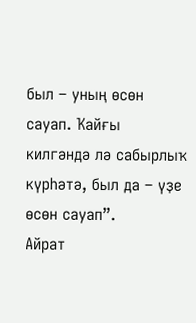был – уның өсөн сауап. Ҡайғы килгәндә лә сабырлыҡ күрһәтә, был да – үҙе өсөн сауап”.
Айрат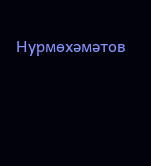Нурмөхәмәтов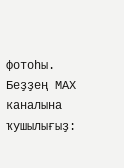фотоһы.
Беҙҙең МАХ каналына ҡушылығыҙ: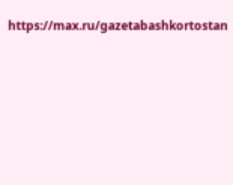https://max.ru/gazetabashkortostan